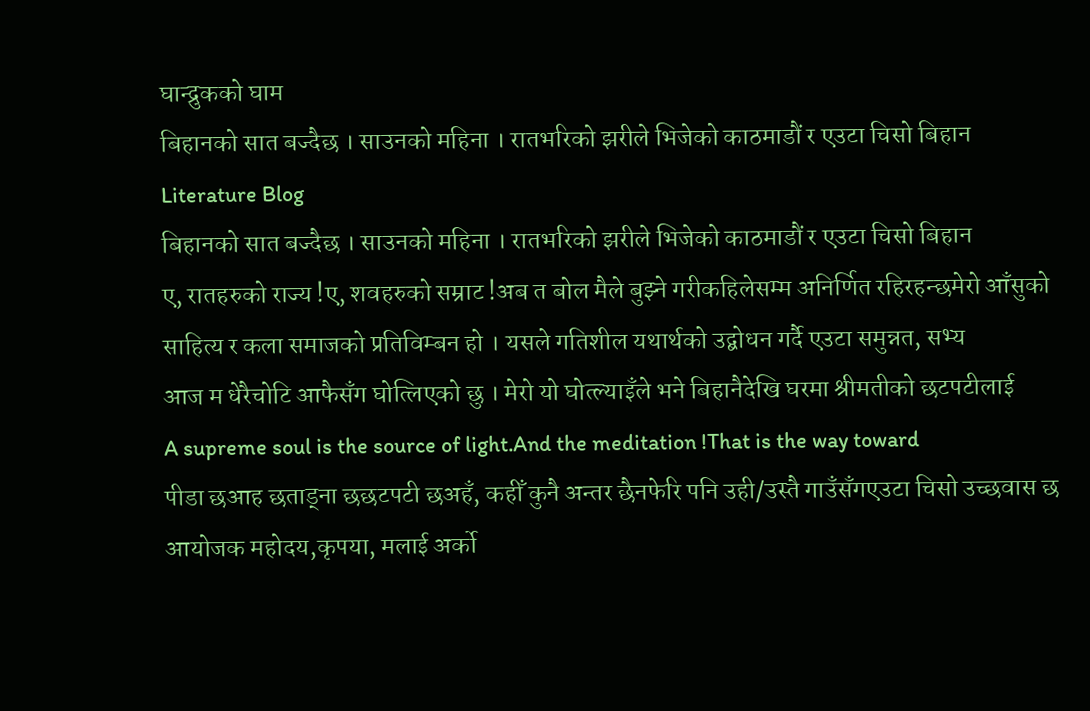घान्द्रुकको घाम
बिहानको सात बज्दैछ । साउनको महिना । रातभरिको झरीले भिजेको काठमाडौं र एउटा चिसो बिहान
Literature Blog
बिहानको सात बज्दैछ । साउनको महिना । रातभरिको झरीले भिजेको काठमाडौं र एउटा चिसो बिहान
ए, रातहरुको राज्य !ए, शवहरुको सम्राट !अब त बोल मैले बुझ्ने गरीकहिलेसम्म अनिर्णित रहिरहन्छमेरो आँसुको
साहित्य र कला समाजको प्रतिविम्बन हो । यसले गतिशील यथार्थको उद्बोधन गर्दै एउटा समुन्नत, सभ्य
आज म धेरैचोटि आफैसँग घोत्लिएको छु । मेरो यो घोत्ल्याइँले भने बिहानैदेखि घरमा श्रीमतीको छटपटीलाई
A supreme soul is the source of light.And the meditation !That is the way toward
पीडा छआह छताड्ना छछटपटी छअहँ, कहीँ कुनै अन्तर छैनफेरि पनि उही/उस्तै गाउँसँगएउटा चिसो उच्छवास छ
आयोजक महोदय,कृपया, मलाई अर्को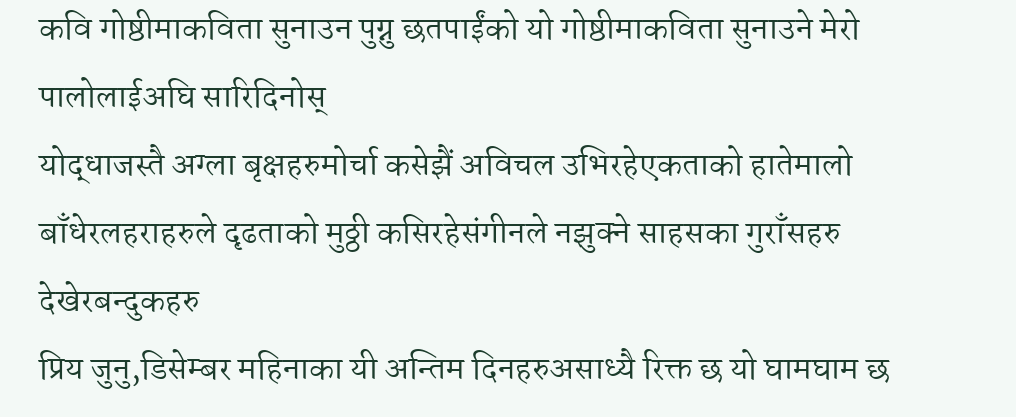कवि गोष्ठीमाकविता सुनाउन पुग्नु छतपाईंको यो गोष्ठीमाकविता सुनाउने मेरो पालोलाईअघि सारिदिनोस्
योद्धाजस्तै अग्ला बृक्षहरुमोर्चा कसेझैं अविचल उभिरहेएकताको हातेमालो बाँधेरलहराहरुले दृढताको मुठ्ठी कसिरहेसंगीनले नझुक्ने साहसका गुराँसहरु देखेरबन्दुकहरु
प्रिय जुनु,डिसेम्बर महिनाका यी अन्तिम दिनहरुअसाध्यै रिक्त छ यो घामघाम छ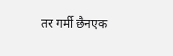तर गर्मी छैनएक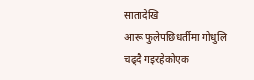सातादेखि
आरू फुलेपछिधर्तीमा गोधुलि चढ्दै गइरहेकोएक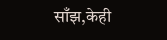साँझ,केही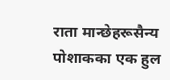राता मान्छेहरूसैन्य पोशाकका एक हुल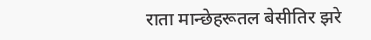राता मान्छेहरूतल बेसीतिर झरे